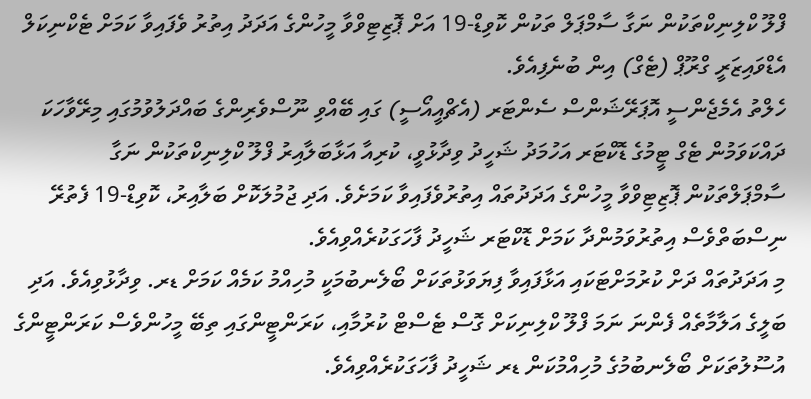ފްލޫ ކްލިނިކްތަކުން ނަގާ ސާމްޕަލް ތަކުން ކޮވިޑް-19 އަށް ޕޮޒިޓިވްވާ މީހުންގެ އަދަދު އިތުރު ވެފައިވާ ކަމަށް ޓެކްނިކަލް އެޑްވައިޒަރީ ގްރޫޕް (ޓެގް) އިން ބުނެފިއެވެ.
ހެލްތު އެމެޖެންސީ އޮޕަރޭޝަންސް ސެންޓަރ (އެޗްއީއޯސީ) ގައި ބޭއްވި ނޫސްވެރިންގެ ބައްދަލުވުމުގައި މިރޭވާހަކަ ދައްކަވަމުން ޓެގް ޓީމުގެ ޑޮކްޓަރ އަހުމަދު ޝަހީދު ވިދާޅުވީ، ކުރިއާ އަޅާބަލާއިރު ފްލޫ ކްލިނިކްތަކުން ނަގާ ސާމްޕަލްތަކުން ޕޮޒިޓިވްވާ މީހުންގެ އަދަދުތައް އިތުރުވެފައިވާ ކަމަށެވެ. އަދި ޖުމުލަކޮށް ބަލާއިރު، ކޮވިޑް-19 ފެތުރޭ ނިސްބަތްވެސް އިތުރުވަމުންދާ ކަމަށް ޑޮކްޓަރ ޝަހީދު ފާހަގަކުރެއްވިއެވެ.
މި އަދަދުތައް ދަށް ކުރުމަށްޓަކައި އަޅާފައިވާ ފިޔަވަޅުތަކަށް ބޯލެނބުމަކީ މުހިއްމު ކަމެއް ކަމަށް ޑރ. ވިދާޅުވިއެވެ. އަދި ބަލީގެ އަލާމާތެއް ފެންނަ ނަމަ ފްލޫ ކްލިނިކަށް ގޮސް ޓެސްޓް ކުރުމާއި، ކަރަންޓީންގައި ތިބޭ މީހުންވެސް ކަރަންޓީންގެ އުސޫލުތަކަށް ބޯލެނބުމުގެ މުހިއްމުކަން ޑރ ޝަހީދު ފާހަގަކުރެއްވިއެވެ.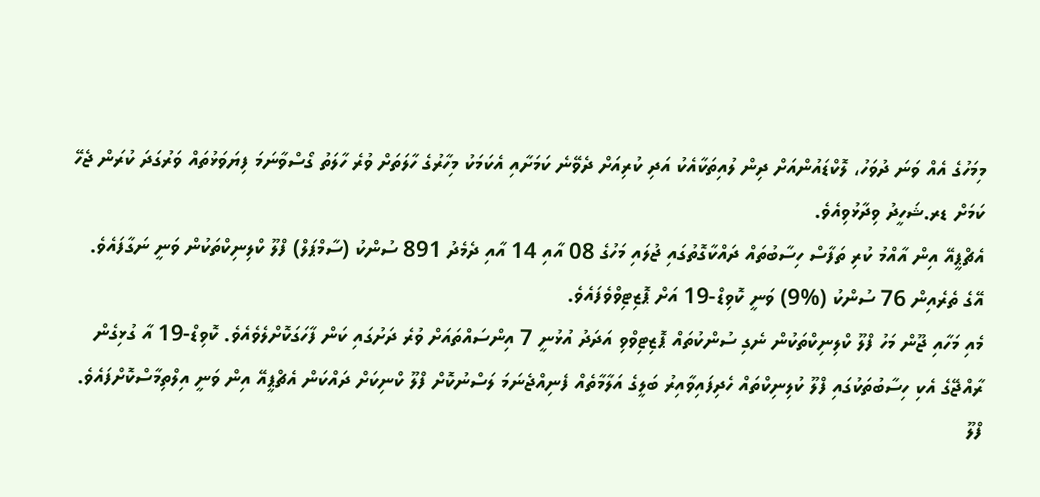މިމަހުގެ އެއް ވަނަ ދުވަހު، ލޮކްޑައުންއަށް ދިން ލުއިތަކާއެކު އަދި ކުރިއަށް ދެވޭނެ ކަމަށާއި އެކަމަކު މިހާރުގެ ހާލަތަށް ވުރެ ހާލަތު ގޯސްވާނަމަ ފިޔަވަޅުތައް ވަރުގަދަ ކުރަން ޖެހޭ ކަމަށް ޑރ.ޝަހީދު ވިދާޅުވިއެވެ.
އެޗްޕީއޭ އިން އާއްމު ކުރި ތަފާސް ހިސާބުތައް ދައްކާގޮތުގައި ޖުލައި މަހުގެ 08 އާއި 14 އާއި ދެމެދު 891 ސުންކު (ސާމްޕަލް) ފްލޫ ކްލިނިކްތަކުން ވަނީ ނަގާފައެވެ. އޭގެ ތެރެއިން 76 ސުންކު (%9) ވަނީ ކޮވިޑް-19 އަށް ޕޮޒިޓިވްވެފައެވެ.
މެއި މަހާއި ޖޫން މަހު ފްލޫ ކްލިނިކްތަކުން ނެގި ސުންކުތައް ޕޮޒިޓިވްވި އަދަދު އުޅުނީ 7 އިންސައްތައަށް ވުރެ ދަށުގައި ކަން ފާހަގަކޮށްލެވެއެވެ. ކޮވިޑް-19 އާ ގުޅިގެން ރާއްޖޭގެ އެކި ހިސާބުތަކުގައި ފްލޫ ކުލިނިކްތައް ހެދިފައިވާއިރު ބަލީގެ އަލާމާތެއް ފެނިއްޖެނަމަ ލަސްނުކޮށް ފްލޫ ކްނިކަށް ދައްކަން އެޗްޕީއޭ އިން ވަނީ އިލްތިމާސްކޮށްފައެވެ.
ފްލޫ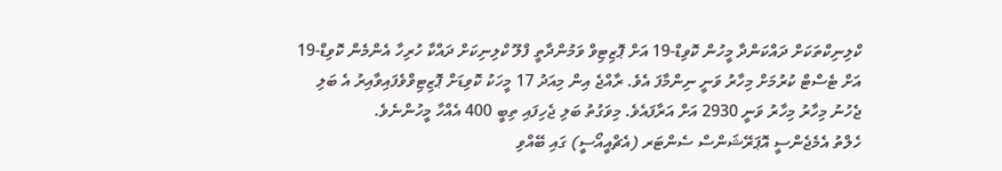ކްލިނިކްތަކަށް ދައްކަންދާ މީހުން ކޮވިޑް-19 އަށް ޕޮޒިޓިވް ވަމުންދާތީ ފްލޫ ކްލިނިކަށް ދައްކާ ހުރިހާ އެންމެން ކޮވިޑް-19 އަށް ޓެސްޓް ކުރުމަށް މިހާރު ވަނީ ނިންމާފަ އެވެ. ރާއްޖެ އިން މިއަދު 17 މީހަކު ކޮވިޑަށް ޕޮޒިޓިވްވެފައިވާއިރު އެ ބަލި ޖެހުނު މިހާރު މިހާރު ވަނީ 2930 އަށް އަރާފައެވެ. މިވަގުތު ބަލި ޖެހިފައި ތިބީ 400 އެއްހާ މީހުންނެވެ.
ހެލްތު އެމެޖެންސީ އޮޕަރޭޝަންސް ސެންޓަރ (އެޗްއީއޯސީ) ގައި ބޭއްވި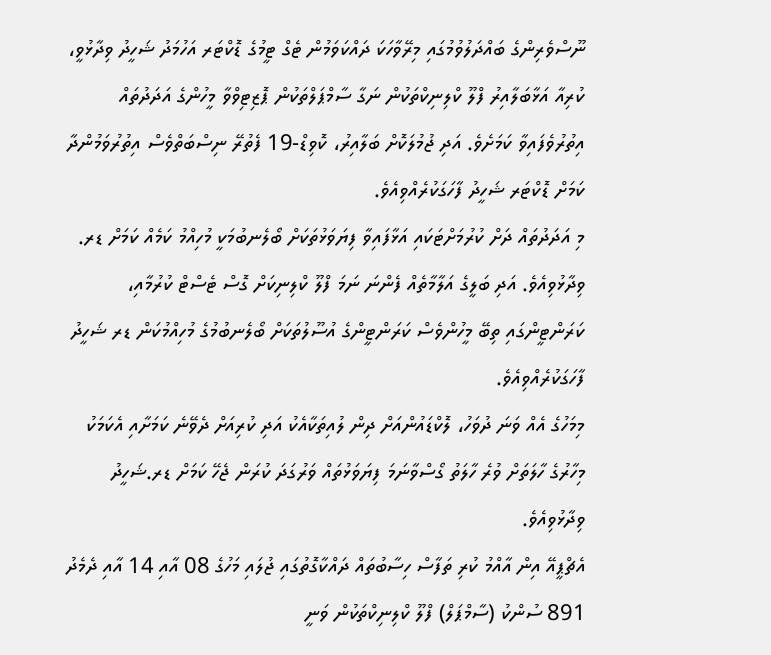ނޫސްވެރިންގެ ބައްދަލުވުމުގައި މިރޭވާހަކަ ދައްކަވަމުން ޓެގް ޓީމުގެ ޑޮކްޓަރ އަހުމަދު ޝަހީދު ވިދާޅުވީ، ކުރިއާ އަޅާބަލާއިރު ފްލޫ ކްލިނިކްތަކުން ނަގާ ސާމްޕަލްތަކުން ޕޮޒިޓިވްވާ މީހުންގެ އަދަދުތައް އިތުރުވެފައިވާ ކަމަށެވެ. އަދި ޖުމުލަކޮށް ބަލާއިރު، ކޮވިޑް-19 ފެތުރޭ ނިސްބަތްވެސް އިތުރުވަމުންދާ ކަމަށް ޑޮކްޓަރ ޝަހީދު ފާހަގަކުރެއްވިއެވެ.
މި އަދަދުތައް ދަށް ކުރުމަށްޓަކައި އަޅާފައިވާ ފިޔަވަޅުތަކަށް ބޯލެނބުމަކީ މުހިއްމު ކަމެއް ކަމަށް ޑރ. ވިދާޅުވިއެވެ. އަދި ބަލީގެ އަލާމާތެއް ފެންނަ ނަމަ ފްލޫ ކްލިނިކަށް ގޮސް ޓެސްޓް ކުރުމާއި، ކަރަންޓީންގައި ތިބޭ މީހުންވެސް ކަރަންޓީންގެ އުސޫލުތަކަށް ބޯލެނބުމުގެ މުހިއްމުކަން ޑރ ޝަހީދު ފާހަގަކުރެއްވިއެވެ.
މިމަހުގެ އެއް ވަނަ ދުވަހު، ލޮކްޑައުންއަށް ދިން ލުއިތަކާއެކު އަދި ކުރިއަށް ދެވޭނެ ކަމަށާއި އެކަމަކު މިހާރުގެ ހާލަތަށް ވުރެ ހާލަތު ގޯސްވާނަމަ ފިޔަވަޅުތައް ވަރުގަދަ ކުރަން ޖެހޭ ކަމަށް ޑރ.ޝަހީދު ވިދާޅުވިއެވެ.
އެޗްޕީއޭ އިން އާއްމު ކުރި ތަފާސް ހިސާބުތައް ދައްކާގޮތުގައި ޖުލައި މަހުގެ 08 އާއި 14 އާއި ދެމެދު 891 ސުންކު (ސާމްޕަލް) ފްލޫ ކްލިނިކްތަކުން ވަނީ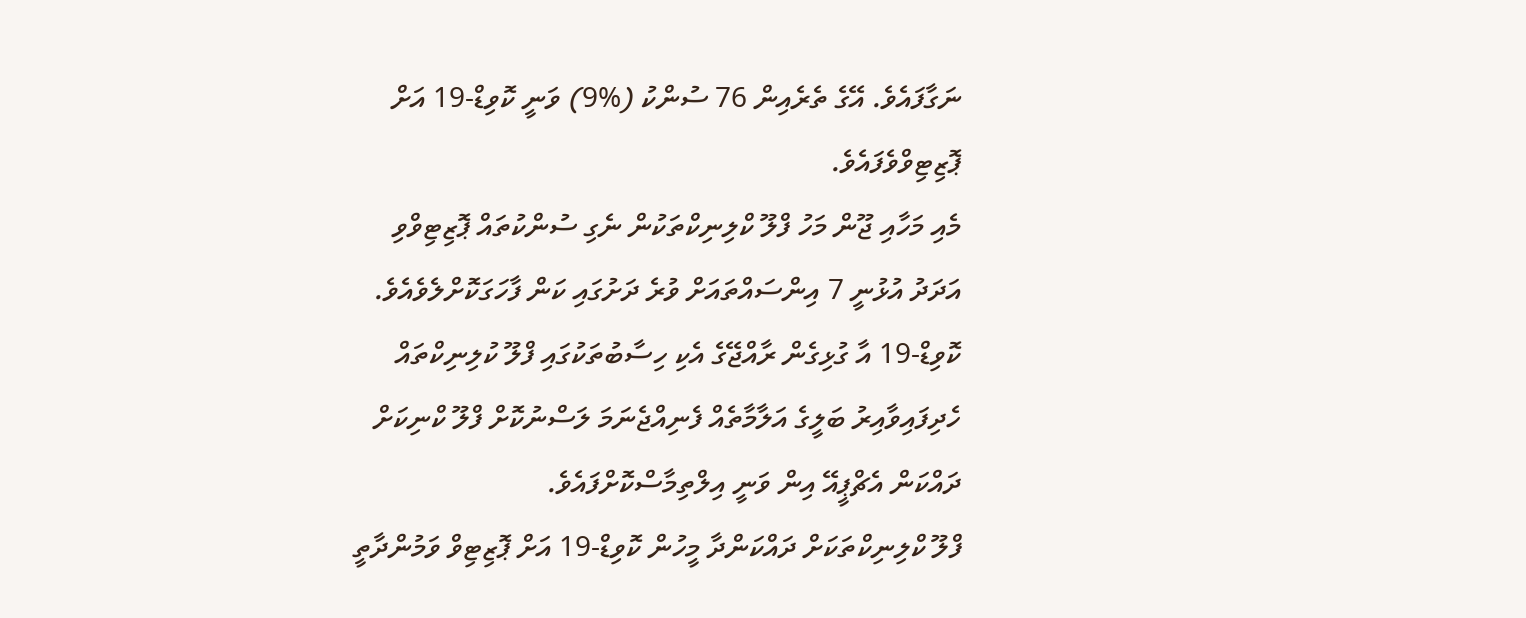ނަގާފައެވެ. އޭގެ ތެރެއިން 76 ސުންކު (%9) ވަނީ ކޮވިޑް-19 އަށް ޕޮޒިޓިވްވެފައެވެ.
މެއި މަހާއި ޖޫން މަހު ފްލޫ ކްލިނިކްތަކުން ނެގި ސުންކުތައް ޕޮޒިޓިވްވި އަދަދު އުޅުނީ 7 އިންސައްތައަށް ވުރެ ދަށުގައި ކަން ފާހަގަކޮށްލެވެއެވެ. ކޮވިޑް-19 އާ ގުޅިގެން ރާއްޖޭގެ އެކި ހިސާބުތަކުގައި ފްލޫ ކުލިނިކްތައް ހެދިފައިވާއިރު ބަލީގެ އަލާމާތެއް ފެނިއްޖެނަމަ ލަސްނުކޮށް ފްލޫ ކްނިކަށް ދައްކަން އެޗްޕީއޭ އިން ވަނީ އިލްތިމާސްކޮށްފައެވެ.
ފްލޫ ކްލިނިކްތަކަށް ދައްކަންދާ މީހުން ކޮވިޑް-19 އަށް ޕޮޒިޓިވް ވަމުންދާތީ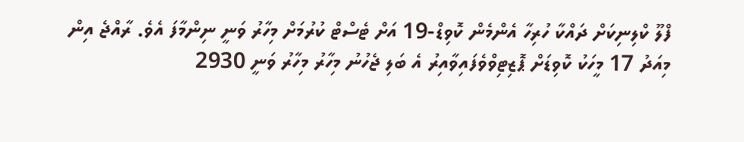ފްލޫ ކްލިނިކަށް ދައްކާ ހުރިހާ އެންމެން ކޮވިޑް-19 އަށް ޓެސްޓް ކުރުމަށް މިހާރު ވަނީ ނިންމާފަ އެވެ. ރާއްޖެ އިން މިއަދު 17 މީހަކު ކޮވިޑަށް ޕޮޒިޓިވްވެފައިވާއިރު އެ ބަލި ޖެހުނު މިހާރު މިހާރު ވަނީ 2930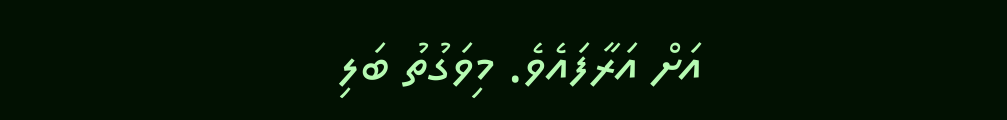އަށް އަރާފައެވެ. މިވަގުތު ބަލި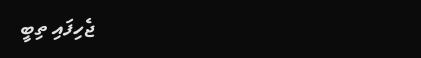ޖެހިފައި ތިބީ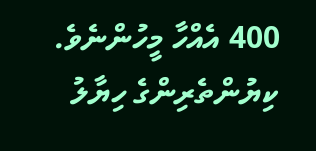400 އެއްހާ މީހުންނެވެ.
ކިޔުންތެރިންގެ ހިޔާލު